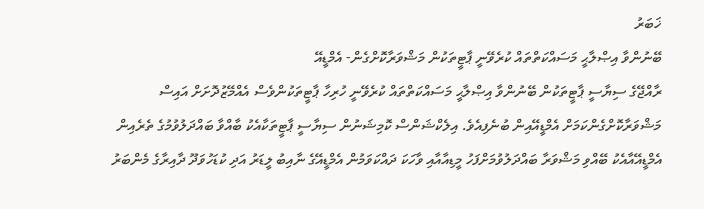ޚަބަރު
ބޭނުންވާ އިޞްލާޙީ މަސައްކަތްތައް ކުރެވޭނީ ޕާޓީތަކުން މަޝްވަރާކޮށްގެން- އެމްޑީއޭ
ރާއްޖޭގެ ސިޔާސީ ޕާޓީތަކުން ބޭނުންވާ އިޞްލާޙީ މަސައްކަތްތައް ކުރެވޭނީ ހުރިހާ ޕާޓީތަކުންވެސް އެއްމޭޒުދޮށަށް އައިސް މަޝްވަރާކޮށްގެންކަމަށް އެމްޑީއޭއިން ބުނެފިއެވެ. އިލެކްޝަންސް ކޮމިޝަނުން ސިޔާސީ ޕާޓީތަކާއެކު ބާއްވާ ބައްދަލުވުމުގެ ތެރެއިން އެމްޑީއޭއާއެކު ބޭއްވި މަޝްވަރާ ބައްދަލުވުމަށްފަހު މީޑިއާއާއި ވާހަކަ ދައްކަވަމުން އެމްޑީއޭގެ ނާއިބު ލީޑަރު އަދި ކުޑަހުވަދޫ ދާއިރާގެ މެންބަރު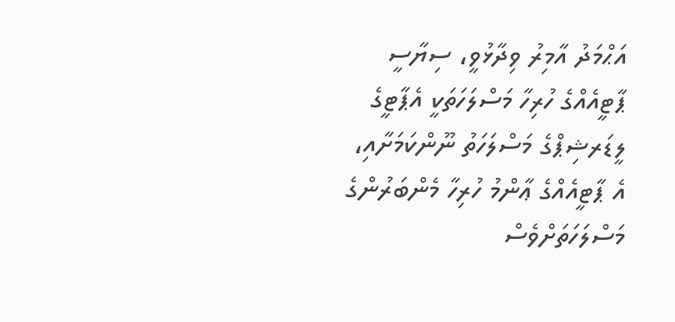އަޙްމަދު އާމިރު ވިދާޅުވީ، ސިޔާސީ ޕާޓީއެއްގެ ހުރިހާ މަސްލަހަތަކީ އެޕާޓީގެ ލީޑަރޝިޕްގެ މަސްލަހަތު ނޫންކަމަށާއި، އެ ޕާޓީއެއްގެ ޢާންމު ހުރިހާ މެންބަރުންގެ މަސްލަހަތަށްވެސް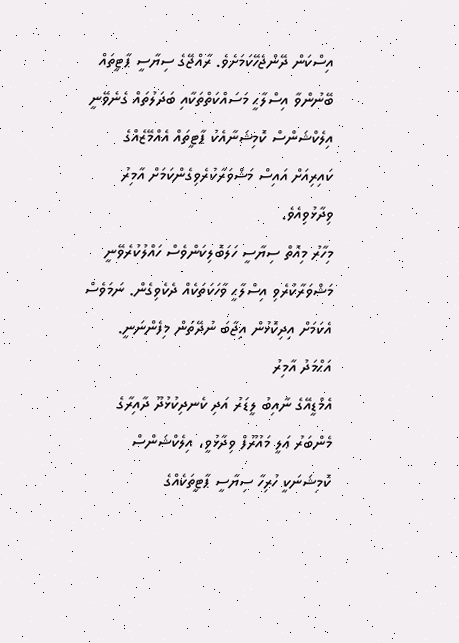އިސްކަން ދޭންޖެހޭކަމަށެވެ. ރާއްޖޭގެ ސިޔާސީ ޕާޓީތައް ބޭނުންވާ އިސްލާޙީ މަސައްކަތްތަކާއި ބަދަލުތައް ގެނެވޭނީ އިލެކްޝަންސް ކޮމިޝަނާއެކު ޕާޓީތައް އެއްމޭޒެއްގެ ކައިރިއަށް އައިސް މަޝްވަރާކުރެވިގެންކަމަށް އާމިރު ވިދާޅުވިއެވެ.
މިހާރު މިއޮތް ސިޔާސީ ހަލަބޮލިކަންވެސް ހައްލުކުރެވޭނީ މަޝްވަރާކުރެވި އިސްލާޙީ ވާހަކަތަކެއް ދެކެވިގެން. ނަމަވެސް އެކަމަށް އިދިކޮޅުން އިޖާބަ ނުދޭތަން މިފެންނަނީ.
އަޙްމަދު އާމިރު
އެމްޑީއޭގެ ނާއިބު ލީޑަރު އަދި ކެނދިކުޅުދޫ ދާއިރާގެ މެންބަރު ޢަލީ މައުރޫފް ވިދާޅުވީ، އިލެކްޝަންސް ކޮމިޝަނަކީ ހުރިހާ ސިޔާސީ ޕާޓީތަކެއްގެ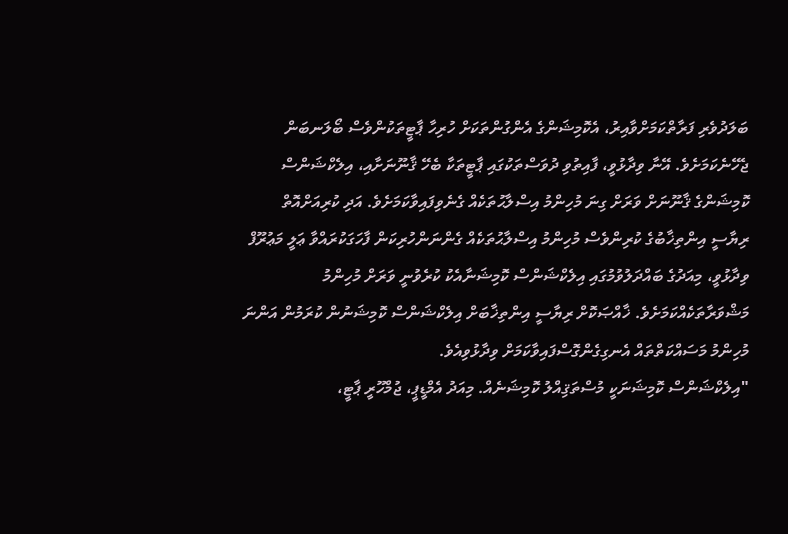ބަލަދުވެރި ފަރާތްކަމަށްވާއިރު، އެކޮމިޝަންގެ އެންގުންތަކަށް ހުރިހާ ޕާޓީތަކުންވެސް ބޯލަނބަން ޖެހޭނެކަމަށެވެ. އޭނާ ވިދާޅުވީ، ފާއިތުވި ދުވަސްތަކުގައި ޕާޓީތަކާ ބެހޭ ޤާނޫނަށާއި، އިލެކްޝަންސް ކޮމިޝަންގެ ޤާނޫނަށް ވަރަށް ގިނަ މުހިންމު އިސްލާޙުތަކެއް ގެނެވިފައިވާކަމަށެވެ. އަދި ކުރިއަށްއޮތް ރިޔާސީ އިންތިޚާބުގެ ކުރިންވެސް މުހިންމު އިސްލާޙުތަކެއް ގެންނަންހުރިކަން ފާހަގަކުރައްވާ ޢަލީ މަޢުރޫފް ވިދާޅުވީ، މިއަދުގެ ބައްދަލުވުމުގައި އިލެކްޝަންސް ކޮމިޝަނާއެކު ކުރެވުނީ ވަރަށް މުހިންމު މަޝްވަރާތަކެއްކަމަށެވެ. ޚާއްޞަކޮށް ރިޔާސީ އިންތިޚާބަށް އިލެކްޝަންސް ކޮމިޝަނުން ކުރަމުން އަންނަ މުހިންމު މަސައްކަތްތައް އެނގިގެންގޮސްފައިވާކަމަށް ވިދާޅުވިއެވެ.
"އިލެކްޝަންސް ކޮމިޝަނަކީ މުސްތަޤިއްލު ކޮމިޝަނެއް. މިއަދު އެމްޑީޕީ، ޖުމްހޫރީ ޕާޓީ،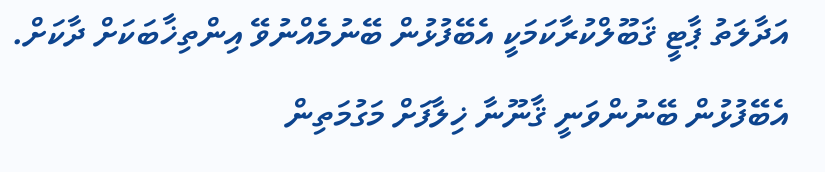އަދާލަތު ޕާޓީ ޤަބޫލްކުރާކަމަކީ އެބޭފުޅުން ބޭނުމެއްނުވޭ އިންތިޚާބަކަށް ދާކަށް. އެބޭފުޅުން ބޭނުންވަނީ ޤާނޫނާ ޚިލާފަށް މަގުމަތިން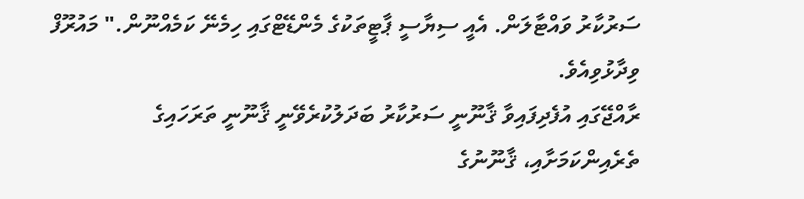ސަރުކާރު ވައްޓާލަން. އެއީ ސިޔާސީ ޕާޓީތަކުގެ މެންޑޭޓްގައި ހިމެނޭ ކަމެއްނޫން." މައުރޫފް ވިދާޅުވިއެވެ.
ރާއްޖޭގައި އުފެދިފައިވާ ޤާނޫނީ ސަރުކާރު ބަދަލުކުރެވޭނީ ޤާނޫނީ ތަރަހައިގެ ތެރެއިންކަމަށާއި، ޤާނޫނުގެ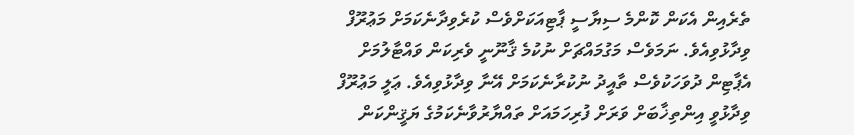ތެރެއިން އެކަން ކޮންމެ ސިޔާސީ ޕާޓިއަކަށްވެސް ކުރެވިދާނެކަމަށް މަޢުރޫފް ވިދާޅުވިއެވެ. ނަމަވެސް މަގުމައްޗަށް ނުކުމެ ޤާނޫނީ ވެރިކަން ވައްޓާލުމަށް އެޕާޓިން ދުވަހަކުވެސް ތާއީދު ނުކުރާނެކަމަށް އޭނާ ވިދާޅުވިއެވެ. ޢަލީ މަޢުރޫފް ވިދާޅުވީ އިންތިޚާބަށް ވަރަށް ފުރިހަމައަށް ތައްޔާރުވާނެކަމުގެ ޔަޤީންކަން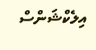އިލެކްޝަންސް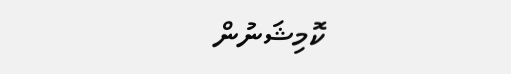ކޮމިޝަނުން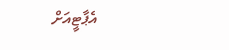އެޕާޓީއަށް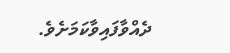ދެއްވާފައިވާކަމަށެވެ.